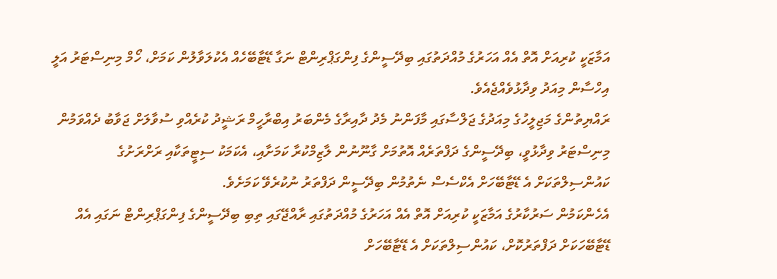އަމާޒަކީ ކުރިއަށް އޮތް އެއް އަހަރުގެ މުއްދަތުގައި ބިދޭސީންގެ ފިންގަޕްރިންޓް ނަގާ ޑޭޓާބޭހެއް އެކުލަވާލުން ކަމަށް، ހޯމް މިނިސްޓަރު އަލީ އިހްސާން މިއަދު ވިދާޅުވެއްޖެއެވެ.
ރައްޔިތުންގެ މަޖިލީހުގެ މިއަދުގެ ޖަލްސާގައި މާފަންނު މެދު ދާއިރާގެ މެންބަރު އިބްރާހީމް ރަޝީދު ކުރެއްވި ސުވާލަށް ޖަވާބު ދެއްވަމުން މިނިސްޓަރު ވިދާޅުވީ، ބިދޭސީންގެ ދަފްތަރެއް އޮތުމަށް ގާނޫނުން ލާޒިމްކުރާ ކަމަށާއި، އެކަމަކު ސިޓީތަކާއި ރަށްރަށުގެ ކައުންސިލްތަކަށް އެ ޑޭޓާބޭހަށް އެކްސެސް ނެތުމުން ބިދޭސީން ދަފްތަރު ނުކުރެވޭ ކަމަށެވެ.
އެހެންކަމުން ސަރުކާރުގެ އަމާޒަކީ ކުރިއަށް އޮތް އެއް އަހަރުގެ މުއްދަތުގައި ރާއްޖޭގައި ތިބި ބިދޭސީންގެ ފިންގަޕްރިންޓް ނަގައި އެއް ޑޭޓާބޭހަކަށް ދަފްތަރުކޮށް، ކައުންސިލްތަކަށް އެ ޑޭޓާބޭހަށް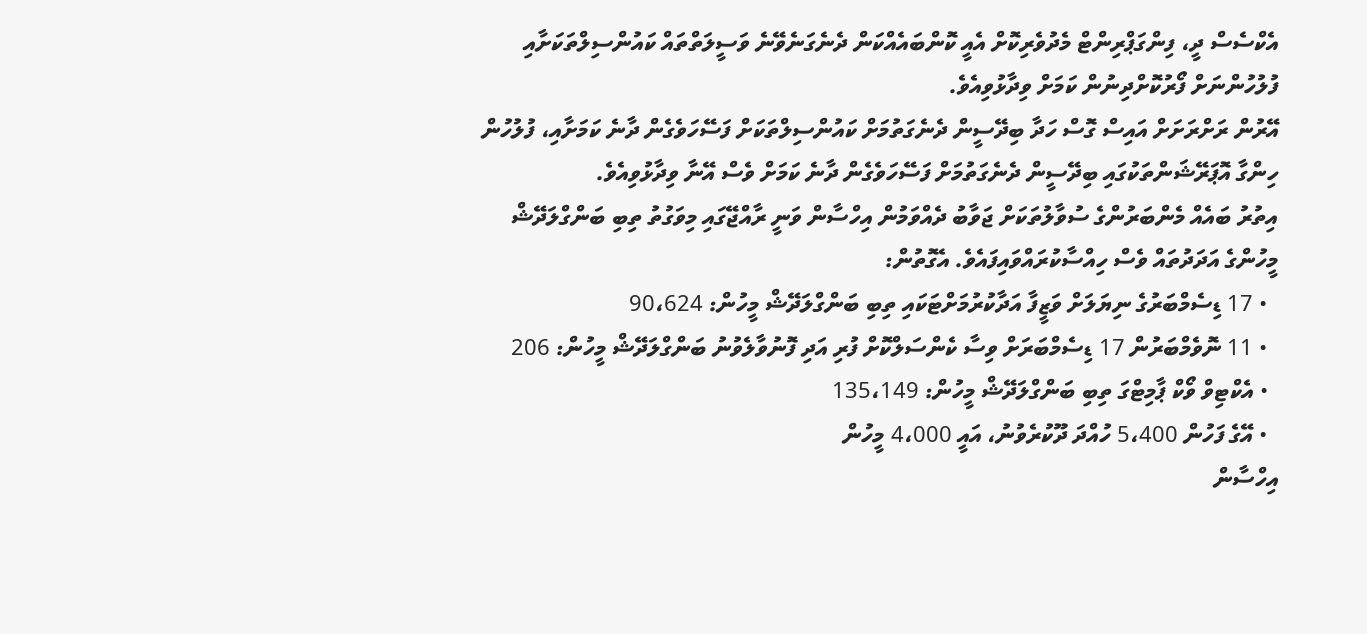އެކްސެސް ދީ، ފިންގަޕްރިންޓް މެދުވެރިކޮށް އެއީ ކޮންބައެއްކަން ދެނެގަނެވޭނެ ވަސީލަތްތައް ކައުންސިލްތަކަށާއި ފުލުހުންނަށް ފޯރުކޮށްދިނުން ކަމަށް ވިދާޅުވިއެވެ.
އޭރުން ރަށްރަށަށް އައިސް ގޮސް ހަދާ ބިދޭސީން ދެނެގަތުމަށް ކައުންސިލްތަކަށް ފަސޭހަވެގެން ދާނެ ކަމަށާއި، ފުލުހުން ހިންގާ އޮޕަރޭޝަންތަކުގައި ބިދޭސީން ދެނެގަތުމަށް ފަސޭހަވެގެން ދާނެ ކަމަށް ވެސް އޭނާ ވިދާޅުވިއެވެ.
އިތުރު ބައެއް މެންބަރުންގެ ސުވާލުތަކަށް ޖަވާބު ދެއްވަމުން އިހްސާން ވަނީ ރާއްޖޭގައި މިވަގުތު ތިބި ބަންގްލަދޭޝް މީހުންގެ އަދަދުތައް ވެސް ހިއްސާކުރައްވައިފައެވެ. އެގޮތުން:
  • 17 ޑިސެމްބަރުގެ ނިޔަލަށް ވަޒީފާ އަދާކުރުމަށްޓަކައި ތިބި ބަންގްލަދޭޝް މީހުން: 90،624
  • 11 ނޮވެމްބަރުން 17 ޑިސެމްބަރަށް ވިސާ ކެންސަލްކޮށް ފުރި އަދި ފޮނުވާލެވުނު ބަންގްލަދޭޝް މީހުން: 206
  • އެކްޓިވް ވޯކް ޕާމިޓްގަ ތިބި ބަންގްލަދޭޝް މީހުން: 135،149
  • އޭގެ ފަހުން 5،400 ހުއްދަ ދޫކުރެވުނު، އައީ 4،000 މީހުން
އިހްސާން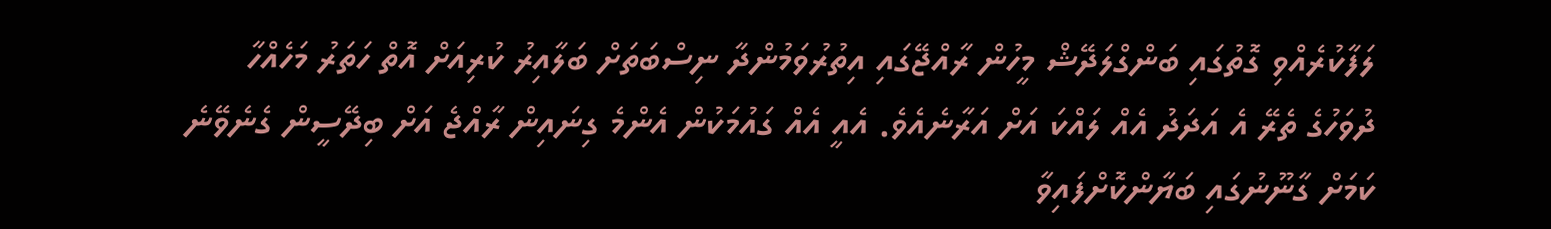ލަފާކުރެއްވި ގޮތުގައި ބަންގްލަދޭޝް މީހުން ރާއްޖޭގައި އިތުރުވަމުންދާ ނިސްބަތަށް ބަލާއިރު ކުރިއަށް އޮތް ހަތަރު މަހެއްހާ ދުވަހުގެ ތެރޭ އެ އަދަދު އެއް ލައްކަ އަށް އަރާނެއެވެ. އެއީ އެއް ގައުމަކުން އެންމެ ގިނައިން ރާއްޖެ އަށް ބިދޭސީން ގެނެވޭނެ ކަމަށް ގާނޫނުގައި ބަޔާންކޮށްފައިވާ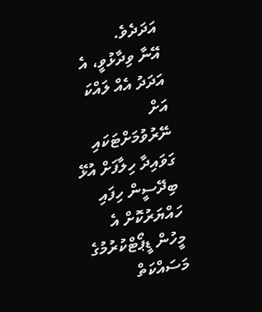އަދަދެވެ.
އޭނާ ވިދާޅުވީ، އެ އަދަދު އެއް ލައްކަ އަށް ނޭރުވުމަށްޓަކައި ގަވައިދާ ހިލާފަށް އުޅޭ ބިދޭސީން ހިފައި ހައްޔަރުކޮށް އެ މީހުން ޑީޕޯޓްކުރުމުގެ މަސައްކަތް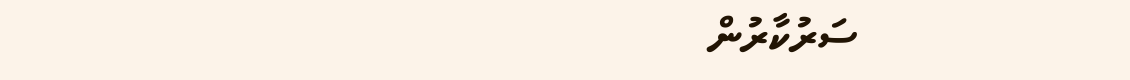ސަރުކާރުން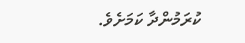ކުރަމުންދާ ކަމަށެވެ.